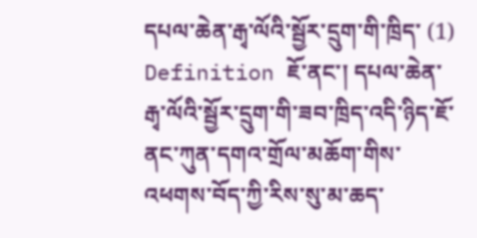དཔལ་ཆེན་རྒྭ་ལོའི་སྦྱོར་དྲུག་གི་ཁྲིད་ (1)
Definition ཇོ་ནང་། དཔལ་ཆེན་རྒྭ་ལོའི་སྦྱོར་དྲུག་གི་ཟབ་ཁྲིད་འདི་ཉིད་ཇོ་ནང་ཀུན་དགའ་གྲོལ་མཆོག་གིས་འཕགས་བོད་ཀྱི་རིས་སུ་མ་ཆད་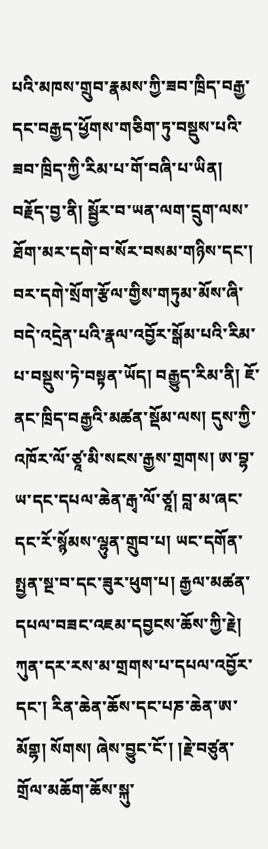པའི་མཁས་གྲུབ་རྣམས་ཀྱི་ཟབ་ཁྲིད་བརྒྱ་དང་བརྒྱད་ཕྱོགས་གཅིག་ཏུ་བསྡུས་པའི་ཟབ་ཁྲིད་ཀྱི་རིམ་པ་གོ་བཞི་པ་ཡིན། བརྗོད་བྱ་ནི། སྦྱོར་བ་ཡན་ལག་དྲུག་ལས་ཐོག་མར་དགེ་བ་སོར་བསམ་གཉིས་དང་། བར་དགེ་སྲོག་རྩོལ་གྱིས་གཏུམ་མོས་ཞི་བདེ་འདྲེན་པའི་རྣལ་འབྱོར་སྒོམ་པའི་རིམ་པ་བསྡུས་ཏེ་བསྟན་ཡོད། བརྒྱུད་རིམ་ནི། ཇོ་ནང་ཁྲིད་བརྒྱའི་མཚན་སྡོམ་ལས། དུས་ཀྱི་འཁོར་ལོ་ཙཱ་མི་སངས་རྒྱས་གྲགས། ཨ་བྷ་ཡ་དང་དཔལ་ཆེན་རྒྭ་ལོ་ཙཱ། བླ་མ་ཞང་དང་རོ་སྙོམས་ལྷུན་གྲུབ་པ། ཡང་དགོན་སྤྱན་སྔ་བ་དང་ཟུར་ཕུག་པ། རྒྱལ་མཚན་དཔལ་བཟང་འཇམ་དབྱངས་ཆོས་ཀྱི་རྗེ། ཀུན་དར་རས་མ་གྲགས་པ་དཔལ་འབྱོར་དང་། རིན་ཆེན་ཆོས་དང་པཎ་ཆེན་ཨ་མོགྷ། སོགས། ཞེས་བྱུང་ངོ་། །རྗེ་བཙུན་གྲོལ་མཆོག་ཆོས་སྐུ་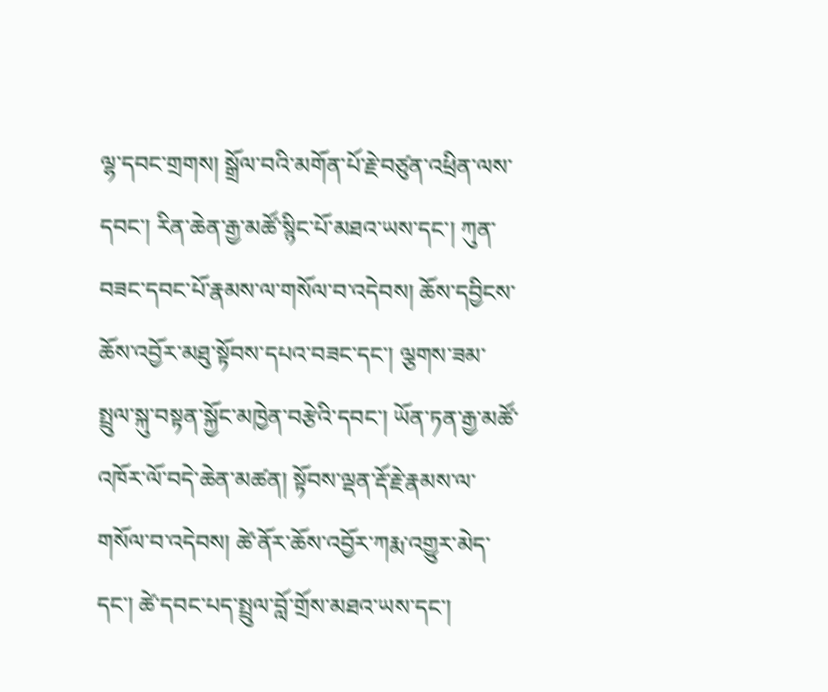ལྷ་དབང་གྲགས། སྒྲོལ་བའི་མགོན་པོ་རྗེ་བཙུན་འཕྲིན་ལས་དབང་། རིན་ཆེན་རྒྱ་མཚོ་སྙིང་པོ་མཐའ་ཡས་དང་། ཀུན་བཟང་དབང་པོ་རྣམས་ལ་གསོལ་བ་འདེབས། ཆོས་དབྱིངས་ཆོས་འབྱོར་མཐུ་སྟོབས་དཔའ་བཟང་དང་། ལྕགས་ཟམ་སྤྲུལ་སྐུ་བསྟན་སྐྱོང་མཁྱེན་བརྩེའི་དབང་། ཡོན་ཏན་རྒྱ་མཚོ་འཁོར་ལོ་བདེ་ཆེན་མཚན། སྟོབས་ལྡན་རྡོ་རྗེ་རྣམས་ལ་གསོལ་བ་འདེབས། ཚེ་ནོར་ཆོས་འབྱོར་ཀརྨ་འགྱུར་མེད་དང་། ཚེ་དབང་པད་སྤྲུལ་བློ་གྲོས་མཐའ་ཡས་དང་།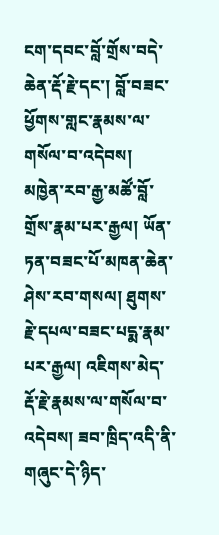ངག་དབང་བློ་གྲོས་བདེ་ཆེན་རྡོ་རྗེ་དང་། བློ་བཟང་ཕྱོགས་གླང་རྣམས་ལ་གསོལ་བ་འདེབས། མཁྱེན་རབ་རྒྱ་མཚོ་བློ་གྲོས་རྣམ་པར་རྒྱལ། ཡོན་ཏན་བཟང་པོ་མཁན་ཆེན་ཤེས་རབ་གསལ། ཐུགས་རྗེ་དཔལ་བཟང་པདྨ་རྣམ་པར་རྒྱལ། འཇིགས་མེད་རྡོ་རྗེ་རྣམས་ལ་གསོལ་བ་འདེབས། ཟབ་ཁྲིད་འདི་ནི་གཞུང་དེ་ཉིད་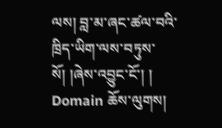ལས། བླ་མ་ཞང་ཚལ་བའི་ཁྲིད་ཡིག་ལས་བཏུས་སོ། །ཞེས་འབྱུང་ངོ་། །
Domain ཆོས་ལུགས།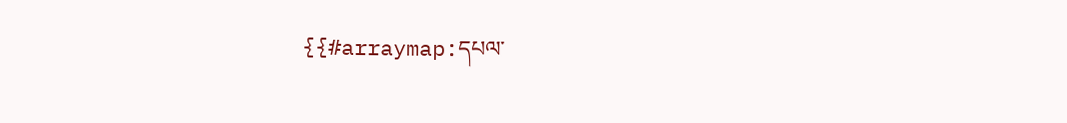{{#arraymap:དཔལ་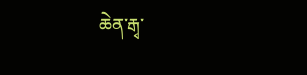ཆེན་རྒྭ་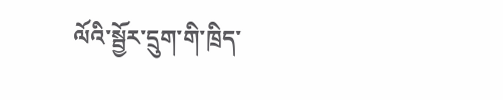ལོའི་སྦྱོར་དྲུག་གི་ཁྲིད་